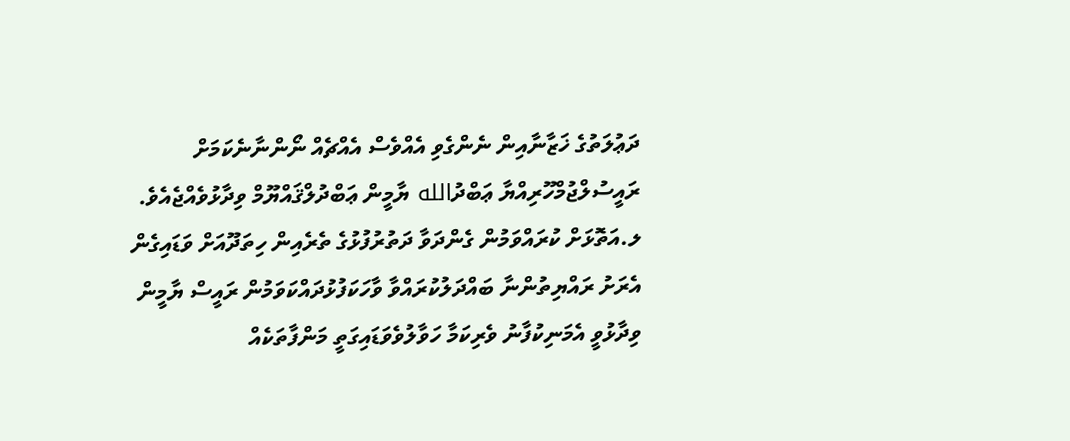ދަޢުލަތުގެ ޚަޒާނާއިން ނެންގެވި އެއްވެސް އެއްޗެއް ނޯންނާނެކަމަށް ރައީސުލްޖުމްހޫރިއްޔާ ޢަބްދުالله ޔާމީން ޢަބްދުލްޤައްޔޫމް ވިދާޅުވެއްޖެއެވެ.
ލ.އަތޮޅަށް ކުރައްވަމުން ގެންދަވާ ދަތުރުފުޅުގެ ތެރެއިން ހިތަދޫއަށް ވަޑައިގެން އެރަށު ރައްޔިތުންނާ ބައްދަލުކުރައްވާ ވާހަކަފުޅުދައްކަވަމުން ރައީސް ޔާމީން ވިދާޅުވީ އެމަނިކުފާނު ވެރިކަމާ ހަވާލުވެވަޑައިގަތީ މަންފާތަކެއް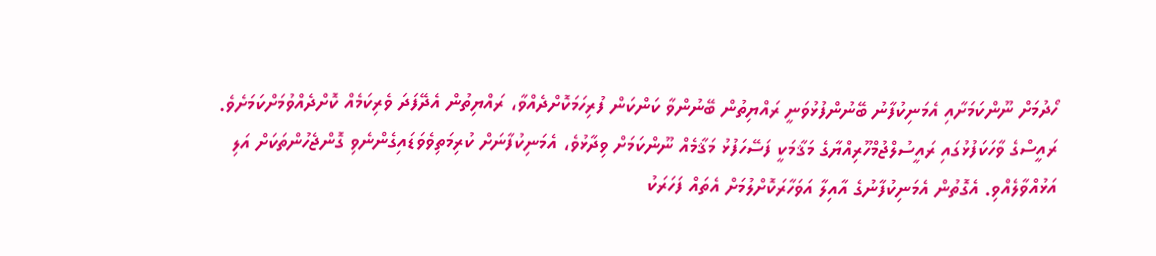ހޯދުމަށް ނޫންކަމަށާއި އެމަނިކުފާނު ބޭނުންފުޅުވަނީ ރައްޔިތުން ބޭނުންވާ ކަންކަން ފުރިހަމަކޮށްދެއްވާ، ރައްޔިތުން އެދޭފަދަ ވެރިކަމެއް ކޮށްދެއްވުމަށްކަމަށެވެ.
ރައީސްގެ ވާހަކަފުޅުގައި ރައީސުލްޖުމްހޫރިއްޔާގެ މަޤާމަކީ ފަސޭހަފުޅު މަޤާމެއް ނޫންކަމަށް ވިދާޅުވެ، އެމަނިކުފާނަށް ކުރިމަތިވެވަޑައިގެންނެވި ގޮންޖެހުންތަކަށް އަލި އަޅުއްވާލެއްވި. އެގޮތުން އެމަނިކުފާނުގެ އާއިލާ އަވަހާރަކޮށްލުމަށް އެތައް ފަހަރަކު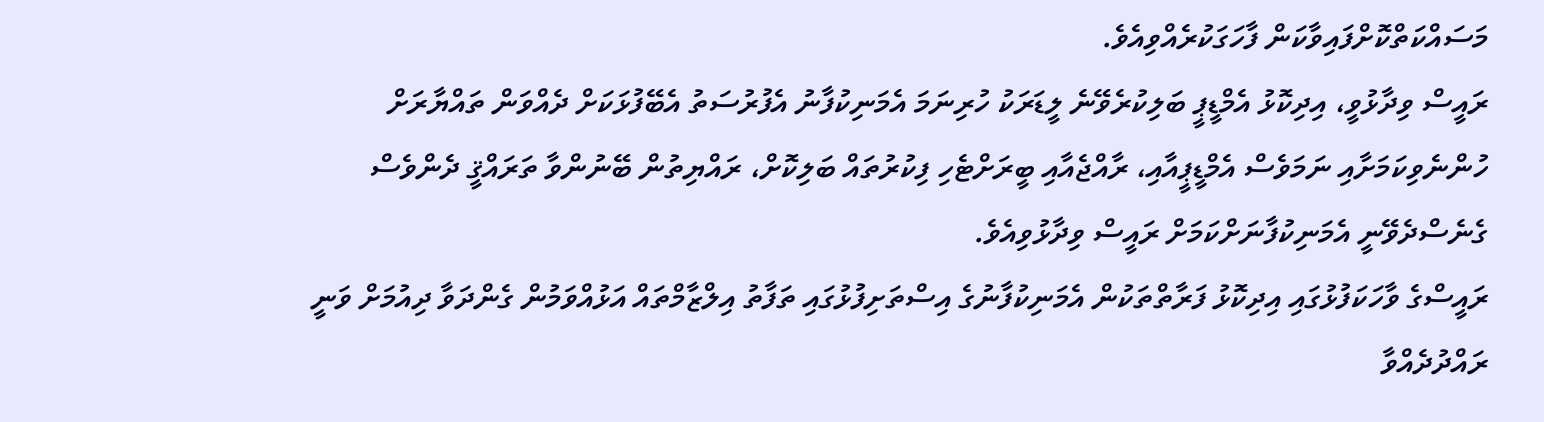މަސައްކަތްކޮށްފައިވާކަން ފާހަގަކުރެއްވިއެވެ.
ރައީސް ވިދާޅުވީ، އިދިކޮޅު އެމްޑީޕީ ބަލިކުރެވޭނެ ލީޑަރަކު ހުރިނަމަ އެމަނިކުފާނު އެފުރުސަތު އެބޭފުޅަކަށް ދެއްވަން ތައްޔާރަށް ހުންނެވިކަމަށާއި ނަމަވެސް އެމްޑީޕީއާއި، ރާއްޖެއާއި ބީރަށްޓެހި ފިކުރުތައް ބަލިކޮށް، ރައްޔިތުން ބޭނުންވާ ތަރައްޤީ ދެންވެސް ގެނެސްދެވޭނީ އެމަނިކުފާނަށްކަމަށް ރައީސް ވިދާޅުވިއެވެ.
ރައީސްގެ ވާހަކަފުޅުގައި އިދިކޮޅު ފަރާތްތަކުން އެމަނިކުފާނުގެ އިސްތަށިފުޅުގައި ތަފާތު އިލްޒާމްތައް އަޅުއްވަމުން ގެންދަވާ ދިއުމަށް ވަނީ ރައްދުދެއްވާ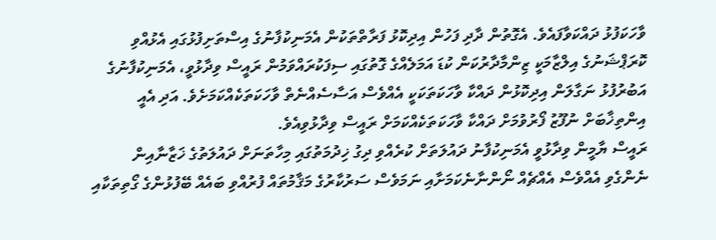ވާހަކަފުޅު ދައްކަވާފައެވެ. އެގޮތުން ދާދި ފަހުން އިދިކޮޅު ފަރާތްތަކުން އެމަނިކުފާނުގެ އިސްތަށިފުޅުގައި އެޅުއްވި ކޮރަޕްޝަނުގެ އިލްޒާމަކީ ޒިންމާދާރުކަން ކުޑަ އަމަލެއްގެ ގޮތުގައި ސިފަކުރައްވަމުން ރައީސް ވިދާޅުވީ، އެމަނިކުފާނުގެ އަބުރުފުޅު ނަގާލަން އިދިކޮޅުން ދައްކާ ވާހަކަތަކަކީ އެއްވެސް އަސާސެއްނެތް ވާހަކަތަކެއްކަމަށެވެ. އަދި އެއީ އިންތިޚާބަށް ނުފޫޒު ފޯރުވުމަށް ދައްކާ ވާހަކަތަކެއްކަމަށް ރައީސް ވިދާޅުވިއެވެ.
ރައީސް ޔާމީން ވިދާޅުވީ އެމަނިކުފާނު ދައުލަތަށް ކުރެއްވި ދިގު ޚިދުމަތުގައި މިހާތަނަށް ދައުލަތުގެ ޚަޒާނާއިން ނެންގެވި އެއްވެސް އެއްޗެއް ނޯންނާނެކަމަށާއި ނަމަވެސް ސަރުކާރުގެ މަޤާމުތައް ފުރުއްވި ބައެއް ބޭފުޅުންގެ ގޯތިތަކާއި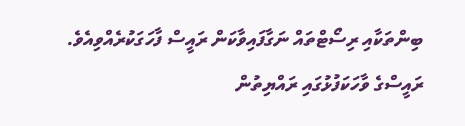ބިންތަކާއި ރިސޯޓްތައް ނަގާފައިވާކަން ރައީސް ފާހަގަކުރެއްވިއެވެ.
ރައީސްގެ ވާހަކަފުޅުގައި ރައްޔިތުން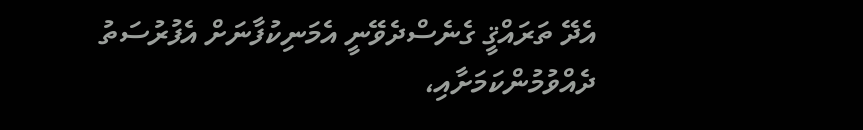އެދޭ ތަރައްޤީ ގެނެސްދެވޭނީ އެމަނިކުފާނަށް އެފުރުސަތު ދެއްވުމުންކަމަށާއި،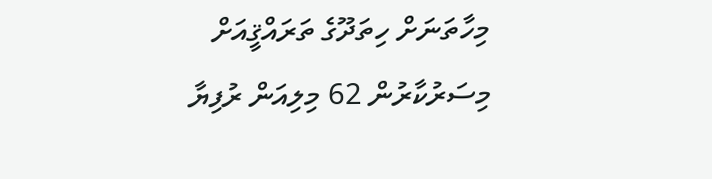މިހާތަނަށް ހިތަދޫގެ ތަރައްޤީއަށް މިސަރުކާރުން 62 މިލިއަން ރުފިޔާ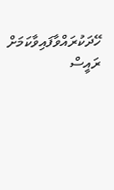ހޭދަކުރައްވާފައިވާކަމަށް ރައީސް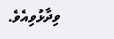ވިދާޅުވިއެވެ.